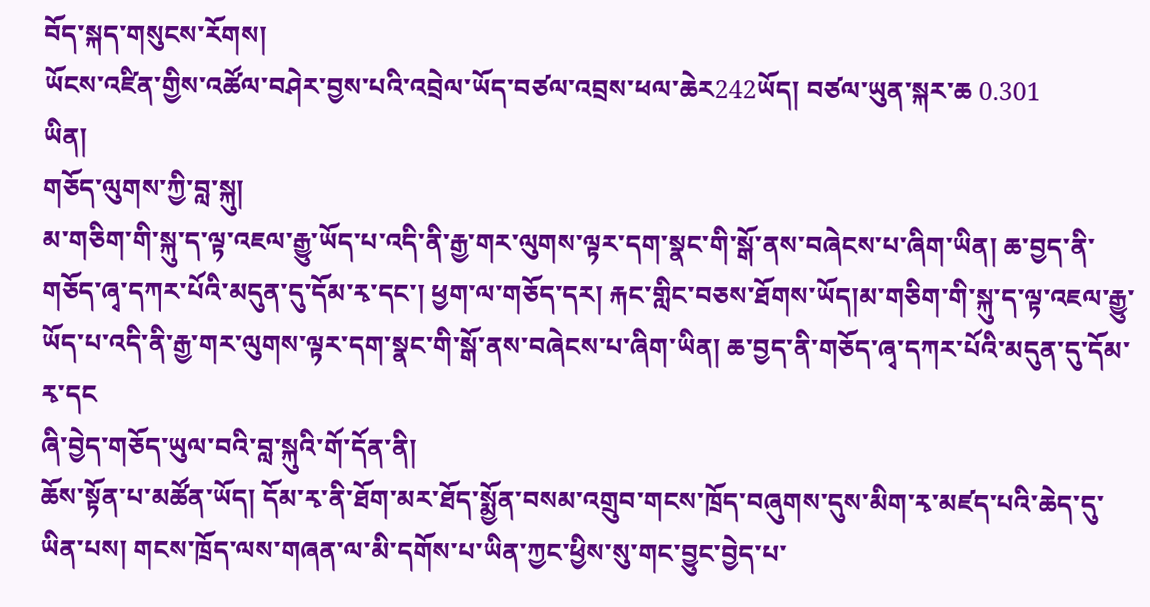བོད་སྐད་གསུངས་རོགས།
ཡོངས་འཛིན་གྱིས་འཚོལ་བཤེར་བྱས་པའི་འབྲེལ་ཡོད་བཙལ་འབྲས་ཕལ་ཆེར242ཡོད། བཙལ་ཡུན་སྐར་ཆ 0.301
ཡིན།
གཅོད་ལུགས་ཀྱི་བླ་སྐུ།
མ་གཅིག་གི་སྐུ་ད་ལྟ་འཇལ་རྒྱུ་ཡོད་པ་འདི་ནི་རྒྱ་གར་ལུགས་ལྟར་དག་སྣང་གི་སྒོ་ནས་བཞེངས་པ་ཞིག་ཡིན། ཆ་བྱད་ནི་གཅོད་ཞྭ་དཀར་པོའི་མདུན་དུ་དོམ་རྭ་དང་། ཕྱག་ལ་གཅོད་དར། རྐང་གླིང་བཅས་ཐོགས་ཡོད།མ་གཅིག་གི་སྐུ་ད་ལྟ་འཇལ་རྒྱུ་ཡོད་པ་འདི་ནི་རྒྱ་གར་ལུགས་ལྟར་དག་སྣང་གི་སྒོ་ནས་བཞེངས་པ་ཞིག་ཡིན། ཆ་བྱད་ནི་གཅོད་ཞྭ་དཀར་པོའི་མདུན་དུ་དོམ་རྭ་དང
ཞི་བྱེད་གཅོད་ཡུལ་བའི་བླ་སྐུའི་གོ་དོན་ནི།
ཆོས་སྟོན་པ་མཚོན་ཡོད། དོམ་རྭ་ནི་ཐོག་མར་ཐོད་སྨྱོན་བསམ་འགྲུབ་གངས་ཁྲོད་བཞུགས་དུས་མིག་རྭ་མཛད་པའི་ཆེད་དུ་ཡིན་པས། གངས་ཁྲོད་ལས་གཞན་ལ་མི་དགོས་པ་ཡིན་ཀྱང་ཕྱིས་སུ་གང་བྱུང་བྱེད་པ་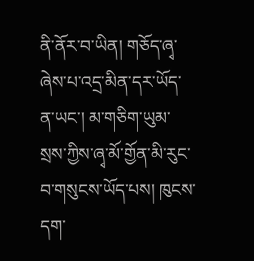ནི་ནོར་བ་ཡིན། གཅོད་ཞྭ་ཞེས་པ་འདྲ་མིན་དར་ཡོད་ན་ཡང་། མ་གཅིག་ཡུམ་སྲས་ཀྱིས་ཞྭ་མོ་གྱོན་མི་རུང་བ་གསུངས་ཡོད་པས། ཁུངས་དག་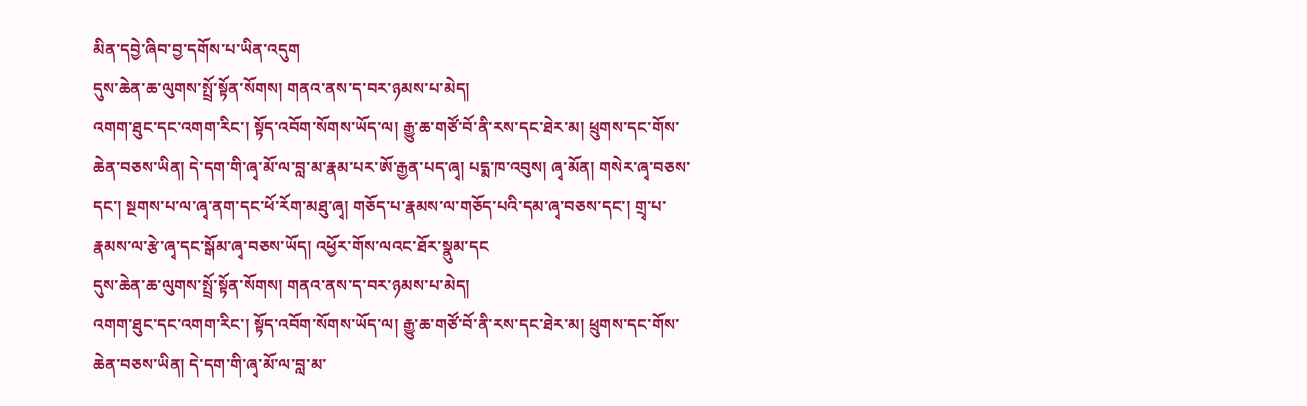མིན་དབྱེ་ཞིབ་བྱ་དགོས་པ་ཡིན་འདུག
དུས་ཆེན་ཆ་ལུགས་སྤྲོ་སྟོན་སོགས། གནའ་ནས་ད་བར་ཉམས་པ་མེད།
འགག་ཐུང་དང་འགག་རིང་། སྟོད་འབོག་སོགས་ཡོད་ལ། རྒྱུ་ཆ་གཙོ་བོ་ནི་རས་དང་ཐེར་མ། ཕྲུགས་དང་གོས་ཆེན་བཅས་ཡིན། དེ་དག་གི་ཞྭ་མོ་ལ་བླ་མ་རྣམ་པར་ཨོ་རྒྱན་པད་ཞྭ། པདྨ་ཁ་འབུས། ཞྭ་མོན། གསེར་ཞྭ་བཅས་དང་། སྔགས་པ་ལ་ཞྭ་ནག་དང་ཕོ་རོག་མཐུ་ཞྭ། གཅོད་པ་རྣམས་ལ་གཅོད་པའི་དམ་ཞྭ་བཅས་དང་། གྲྭ་པ་རྣམས་ལ་རྩེ་ཞྭ་དང་སྒོམ་ཞྭ་བཅས་ཡོད། འཕྱོར་གོས་ལའང་ཐོར་སྣུམ་དང
དུས་ཆེན་ཆ་ལུགས་སྤྲོ་སྟོན་སོགས། གནའ་ནས་ད་བར་ཉམས་པ་མེད།
འགག་ཐུང་དང་འགག་རིང་། སྟོད་འབོག་སོགས་ཡོད་ལ། རྒྱུ་ཆ་གཙོ་བོ་ནི་རས་དང་ཐེར་མ། ཕྲུགས་དང་གོས་ཆེན་བཅས་ཡིན། དེ་དག་གི་ཞྭ་མོ་ལ་བླ་མ་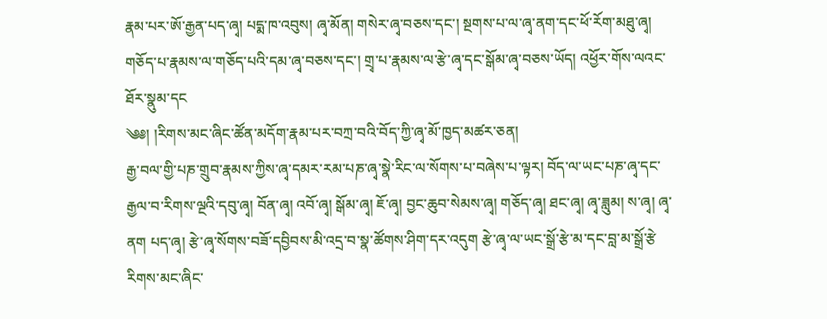རྣམ་པར་ཨོ་རྒྱན་པད་ཞྭ། པདྨ་ཁ་འབུས། ཞྭ་མོན། གསེར་ཞྭ་བཅས་དང་། སྔགས་པ་ལ་ཞྭ་ནག་དང་ཕོ་རོག་མཐུ་ཞྭ། གཅོད་པ་རྣམས་ལ་གཅོད་པའི་དམ་ཞྭ་བཅས་དང་། གྲྭ་པ་རྣམས་ལ་རྩེ་ཞྭ་དང་སྒོམ་ཞྭ་བཅས་ཡོད། འཕྱོར་གོས་ལའང་ཐོར་སྣུམ་དང
༄༅། །རིགས་མང་ཞིང་ཚོན་མདོག་རྣམ་པར་བཀྲ་བའི་བོད་ཀྱི་ཞྭ་མོ་ཁྱད་མཚར་ཅན།
རྒྱ་བལ་གྱི་པཎ་གྲུབ་རྣམས་ཀྱིས་ཞྭ་དམར་རམ་པཎ་ཞྭ་སྣེ་རིང་ལ་སོགས་པ་བཞེས་པ་ལྟར། བོད་ལ་ཡང་པཎ་ཞྭ་དང་རྒྱལ་བ་རིགས་ལྔའི་དབུ་ཞྭ། བོན་ཞྭ། འབོ་ཞྭ། སྒོམ་ཞྭ། ཇོ་ཞྭ། བྱང་ཆུབ་སེམས་ཞྭ། གཅོད་ཞྭ། ཐང་ཞྭ། ཞྭ་ཟླུམ། ས་ཞྭ། ཞྭ་ནག པད་ཞྭ། རྩེ་ཞྭ་སོགས་བཟོ་དབྱིབས་མི་འདྲ་བ་སྣ་ཚོགས་ཤིག་དར་འདུག རྩེ་ཞྭ་ལ་ཡང་སྒྲོ་རྩེ་མ་དང་བླ་མ་སྒྲོ་རྩེ
རིགས་མང་ཞིང་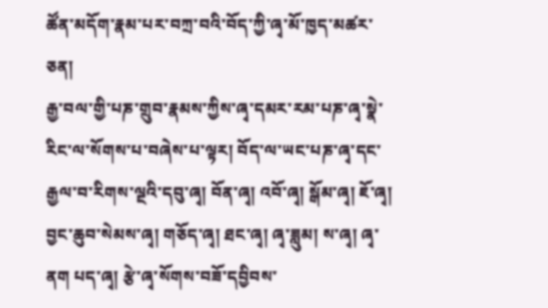ཚོན་མདོག་རྣམ་པར་བཀྲ་བའི་བོད་ཀྱི་ཞྭ་མོ་ཁྱད་མཚར་ཅན།
རྒྱ་བལ་གྱི་པཎ་གྲུབ་རྣམས་ཀྱིས་ཞྭ་དམར་རམ་པཎ་ཞྭ་སྣེ་རིང་ལ་སོགས་པ་བཞེས་པ་ལྟར། བོད་ལ་ཡང་པཎ་ཞྭ་དང་རྒྱལ་བ་རིགས་ལྔའི་དབུ་ཞྭ། བོན་ཞྭ། འབོ་ཞྭ། སྒོམ་ཞྭ། ཇོ་ཞྭ། བྱང་ཆུབ་སེམས་ཞྭ། གཅོད་ཞྭ། ཐང་ཞྭ། ཞྭ་ཟླུམ། ས་ཞྭ། ཞྭ་ནག པད་ཞྭ། རྩེ་ཞྭ་སོགས་བཟོ་དབྱིབས་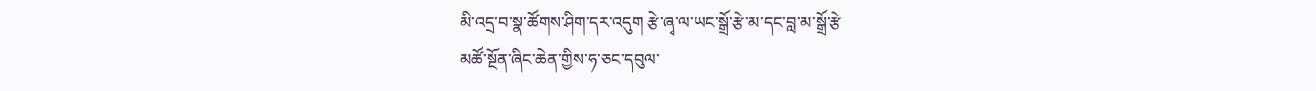མི་འདྲ་བ་སྣ་ཚོགས་ཤིག་དར་འདུག རྩེ་ཞྭ་ལ་ཡང་སྒྲོ་རྩེ་མ་དང་བླ་མ་སྒྲོ་རྩེ
མཚོ་སྔོན་ཞིང་ཆེན་གྱིས་ཧ་ཅང་དབུལ་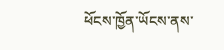ཕོངས་ཁྱོན་ཡོངས་ནས་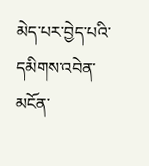མེད་པར་བྱེད་པའི་དམིགས་འབེན་མངོན་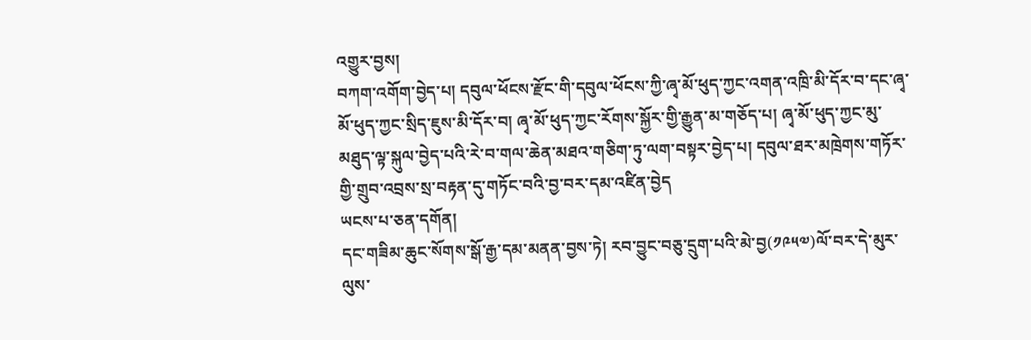འགྱུར་བྱས།
བཀག་འགོག་བྱེད་པ། དབུལ་ཕོངས་རྫོང་གི་དབུལ་ཕོངས་ཀྱི་ཞྭ་མོ་ཕུད་ཀྱང་འགན་འཁྲི་མི་དོར་བ་དང་ཞྭ་མོ་ཕུད་ཀྱང་སྲིད་ཇུས་མི་དོར་བ། ཞྭ་མོ་ཕུད་ཀྱང་རོགས་སྐྱོར་གྱི་རྒྱུན་མ་གཅོད་པ། ཞྭ་མོ་ཕུད་ཀྱང་མུ་མཐུད་ལྟ་སྐུལ་བྱེད་པའི་རེ་བ་གལ་ཆེན་མཐའ་གཅིག་ཏུ་ལག་བསྟར་བྱེད་པ། དབུལ་ཐར་མཁྲེགས་གཏོར་གྱི་གྲུབ་འབྲས་སྲ་བརྟན་དུ་གཏོང་བའི་བྱ་བར་དམ་འཛིན་བྱེད
ཡངས་པ་ཅན་དགོན།
དང་གཟིམ་ཆུང་སོགས་སྒོ་རྒྱ་དམ་མནན་བྱས་ཏེ། རབ་བྱུང་བཅུ་དྲུག་པའི་མེ་བྱ(༡༩༥༧)ལོ་བར་དེ་མུར་ལུས་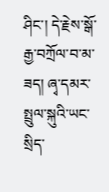ཤིང་། དེ་རྗེས་སྒོ་རྒྱ་བཀྲོལ་བ་མ་ཟད། ཞྭ་དམར་སྤྲུལ་སྐུའི་ཡང་སྲིད་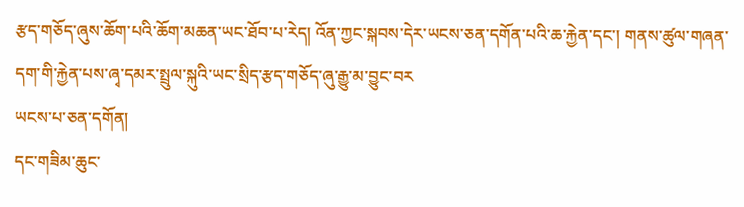རྩད་གཅོད་ཞུས་ཆོག་པའི་ཆོག་མཆན་ཡང་ཐོབ་པ་རེད། འོན་ཀྱང་སྐབས་དེར་ཡངས་ཅན་དགོན་པའི་ཆ་རྐྱེན་དང་། གནས་ཚུལ་གཞན་དག་གི་རྐྱེན་པས་ཞྭ་དམར་སྤྲུལ་སྐུའི་ཡང་སྲིད་རྩད་གཅོད་ཞུ་རྒྱུ་མ་བྱུང་བར
ཡངས་པ་ཅན་དགོན།
དང་གཟིམ་ཆུང་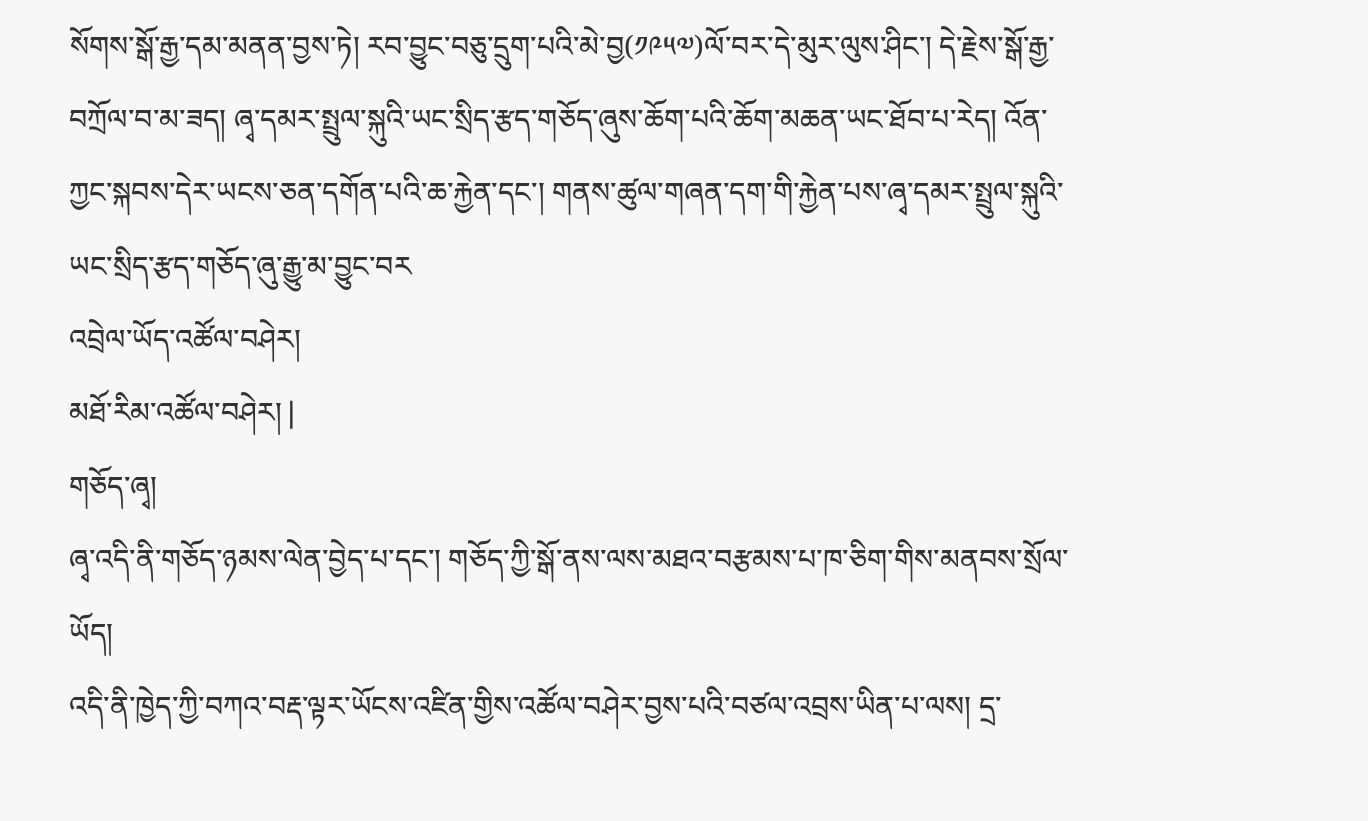སོགས་སྒོ་རྒྱ་དམ་མནན་བྱས་ཏེ། རབ་བྱུང་བཅུ་དྲུག་པའི་མེ་བྱ(༡༩༥༧)ལོ་བར་དེ་མུར་ལུས་ཤིང་། དེ་རྗེས་སྒོ་རྒྱ་བཀྲོལ་བ་མ་ཟད། ཞྭ་དམར་སྤྲུལ་སྐུའི་ཡང་སྲིད་རྩད་གཅོད་ཞུས་ཆོག་པའི་ཆོག་མཆན་ཡང་ཐོབ་པ་རེད། འོན་ཀྱང་སྐབས་དེར་ཡངས་ཅན་དགོན་པའི་ཆ་རྐྱེན་དང་། གནས་ཚུལ་གཞན་དག་གི་རྐྱེན་པས་ཞྭ་དམར་སྤྲུལ་སྐུའི་ཡང་སྲིད་རྩད་གཅོད་ཞུ་རྒྱུ་མ་བྱུང་བར
འབྲེལ་ཡོད་འཚོལ་བཤེར།
མཐོ་རིམ་འཚོལ་བཤེར། |
གཅོད་ཞྭ།
ཞྭ་འདི་ནི་གཅོད་ཉམས་ལེན་བྱེད་པ་དང་། གཅོད་ཀྱི་སྒོ་ནས་ལས་མཐའ་བརྩམས་པ་ཁ་ཅིག་གིས་མནབས་སྲོལ་ཡོད།
འདི་ནི་ཁྱེད་ཀྱི་བཀའ་བརྡ་ལྟར་ཡོངས་འཛིན་གྱིས་འཚོལ་བཤེར་བྱས་པའི་བཙལ་འབྲས་ཡིན་པ་ལས། དྲ་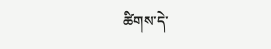ཚིགས་དེ་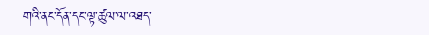གའི་ནང་དོན་དང་ལྟ་ཚུལ་ལ་འཐད་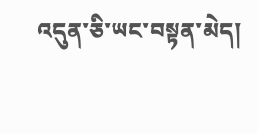འདུན་ཅི་ཡང་བསྟན་མེད།